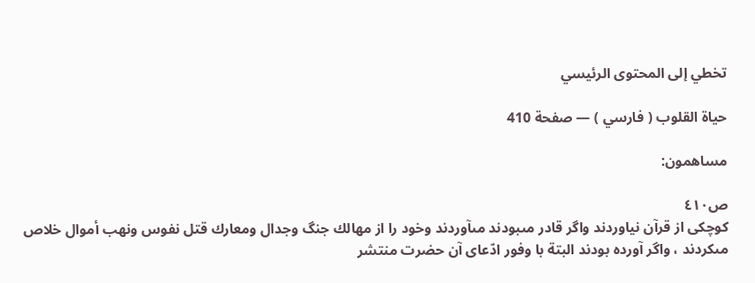تخطي إلى المحتوى الرئيسي

حياة القلوب ( فارسي ) — صفحة 410

مساهمون:

ص٤١٠
كوچكى از قرآن نياوردند واگر قادر مىبودند مىآوردند وخود را از مهالك جنگ وجدال ومعارك قتل نفوس ونهب أموال خلاص مىكردند ، واگر آورده بودند البتة با وفور ادّعاى آن حضرت منتشر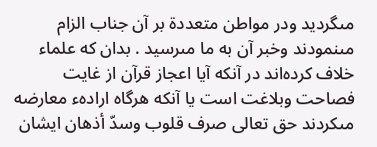مىگرديد ودر مواطن متعددة بر آن جناب الزام مىنمودند وخبر آن به ما مىرسيد . بدان كه علماء خلاف كرده‌اند در آنكه آيا اعجاز قرآن از غايت فصاحت وبلاغت است يا آنكه هرگاه ارادهء معارضه مىكردند حق تعالى صرف قلوب وسدّ أذهان ايشان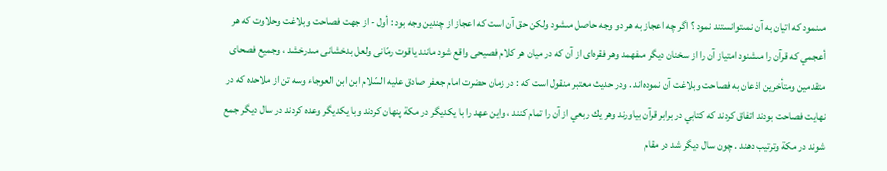مىنمود كه اتيان به آن نمىتوانستند نمود ؟ اگر چه اعجاز به هر دو وجه حاصل مىشود ولكن حق آن است كه اعجاز از چندين وجه بود : أول - از جهت فصاحت وبلاغت وحلاوت كه هر أعجمي كه قرآن را مىشنود امتياز آن را از سخنان ديگر مىفهمد وهر فقره‌اى از آن كه در ميان هر كلام فصيحى واقع شود مانند ياقوت رمّانى ولعل بدخشانى مىدرخشد ، وجميع فصحاى متقدمين ومتأخرين اذعان به فصاحت وبلاغت آن نموده‌اند . ودر حديث معتبر منقول است كه : در زمان حضرت امام جعفر صادق عليه السّلام ابن ابن العوجاء وسه تن از ملاحده كه در نهايت فصاحت بودند اتفاق كردند كه كتابي در برابر قرآن بياورند وهر يك ربعي از آن را تمام كنند ، واين عهد را با يكديگر در مكة پنهان كردند وبا يكديگر وعده كردند در سال ديگر جمع شوند در مكة وترتيب دهند . چون سال ديگر شد در مقام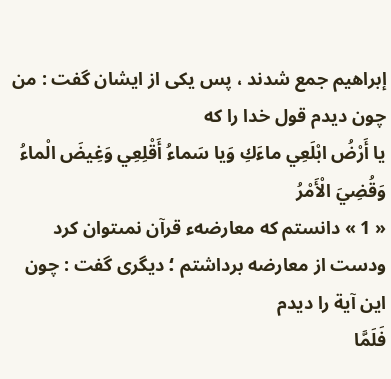إبراهيم جمع شدند ، پس يكى از ايشان گفت : من چون ديدم قول خدا را كه
يا أَرْضُ ابْلَعِي ماءَكِ وَيا سَماءُ أَقْلِعِي وَغِيضَ الْماءُ وَقُضِيَ الْأَمْرُ
« 1 » دانستم كه معارضهء قرآن نمىتوان كرد ودست از معارضه برداشتم ؛ ديگرى گفت : چون اين آية را ديدم
فَلَمَّا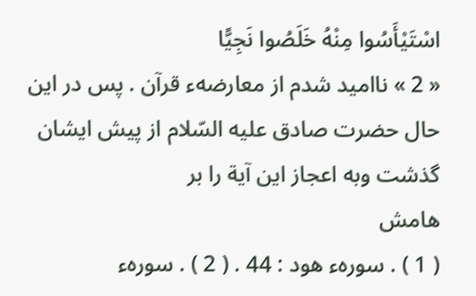اسْتَيْأَسُوا مِنْهُ خَلَصُوا نَجِيًّا
« 2 » نااميد شدم از معارضهء قرآن . پس در اين حال حضرت صادق عليه السّلام از پيش ايشان گذشت وبه اعجاز اين آية را بر
هامش
( 1 ) . سورهء هود : 44 . ( 2 ) . سورهء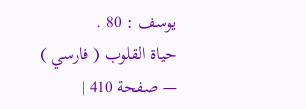يوسف : 80 .
حياة القلوب ( فارسي ) — صفحة 410 |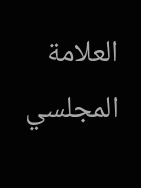العلامة المجلسي